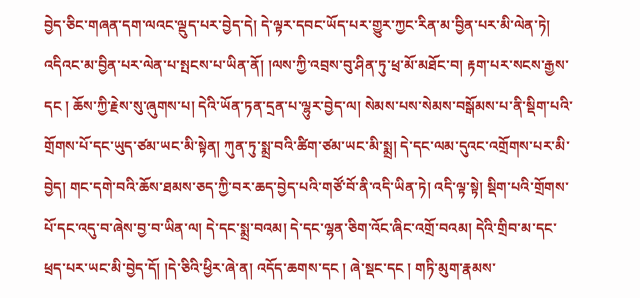བྱེད་ཅིང་གཞན་དག་ལའང་ལྡུད་པར་བྱེད་དེ། དེ་ལྟར་དབང་ཡོད་པར་གྱུར་ཀྱང་རིན་མ་བྱིན་པར་མི་ལེན་ཏེ། འདིའང་མ་བྱིན་པར་ལེན་པ་སྤངས་པ་ཡིན་ནོ། །ལས་ཀྱི་འབྲས་བུ་ཤིན་ཏུ་ཕྲ་མོ་མཐོང་བ། རྟག་པར་སངས་རྒྱས་དང ། ཆོས་ཀྱི་རྗེས་སུ་ཞུགས་པ། དེའི་ཡོན་ཏན་དྲན་པ་ལྷུར་བྱེད་ལ། སེམས་པས་སེམས་བསྒོམས་པ་ནི་སྡིག་པའི་གྲོགས་པོ་དང་ཡུད་ཙམ་ཡང་མི་སྟེན། ཀུན་ཏུ་སྨྲ་བའི་ཚིག་ཙམ་ཡང་མི་སྨྲ། དེ་དང་ལམ་དུའང་འགྲོགས་པར་མི་བྱེད། གང་དགེ་བའི་ཆོས་ཐམས་ཅད་ཀྱི་བར་ཆད་བྱེད་པའི་གཙོ་བོ་ནི་འདི་ཡིན་ཏེ། འདི་ལྟ་སྟེ། སྡིག་པའི་གྲོགས་པོ་དང་འདུ་བ་ཞེས་བྱ་བ་ཡིན་ལ། དེ་དང་སྨྲ་བའམ། དེ་དང་ལྷན་ཅིག་འོང་ཞིང་འགྲོ་བའམ། དེའི་གྲིབ་མ་དང་ཕྲད་པར་ཡང་མི་བྱེད་དོ། །དེ་ཅིའི་ཕྱིར་ཞེ་ན། འདོད་ཆགས་དང ། ཞེ་སྡང་དང ། གཏི་མུག་རྣམས་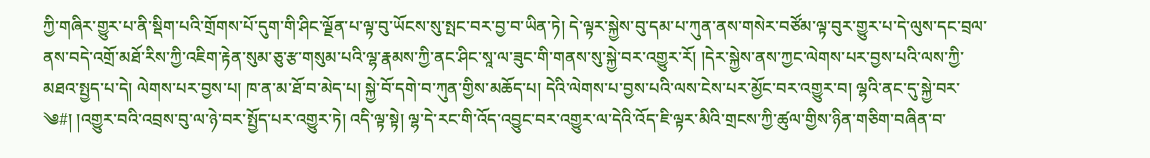ཀྱི་གཞིར་གྱུར་པ་ནི་སྡིག་པའི་གྲོགས་པོ་དུག་གི་ཤིང་ལྗོན་པ་ལྟ་བུ་ཡོངས་སུ་སྤང་བར་བྱ་བ་ཡིན་ཏེ། དེ་ལྟར་སྐྱེས་བུ་དམ་པ་ཀུན་ནས་གསེར་བཙོམ་ལྟ་བུར་གྱུར་པ་དེ་ལུས་དང་བྲལ་ནས་བདེ་འགྲོ་མཐོ་རིས་ཀྱི་འཇིག་རྟེན་སུམ་ཅུ་རྩ་གསུམ་པའི་ལྷ་རྣམས་ཀྱི་ནང་ཤིང་སཱ་ལ་ཟུང་གི་གནས་སུ་སྐྱེ་བར་འགྱུར་རོ། །དེར་སྐྱེས་ནས་ཀྱང་ལེགས་པར་བྱས་པའི་ལས་ཀྱི་མཐའ་སྤྱད་པ་དེ། ལེགས་པར་བྱས་པ། ཁ་ན་མ་ཐོ་བ་མེད་པ། སྐྱེ་བོ་དགེ་བ་ཀུན་གྱིས་མཆོད་པ། དེའི་ལེགས་པ་བྱས་པའི་ལས་ངེས་པར་མྱོང་བར་འགྱུར་བ། ལྷའི་ནང་དུ་སྐྱེ་བར་
༄#། །འགྱུར་བའི་འབྲས་བུ་ལ་ཉེ་བར་སྤྱོད་པར་འགྱུར་ཏེ། འདི་ལྟ་སྟེ། ལྷ་དེ་རང་གི་འོད་འབྱུང་བར་འགྱུར་ལ་དེའི་འོད་ཇི་ལྟར་མིའི་གྲངས་ཀྱི་ཚུལ་གྱིས་ཉིན་གཅིག་བཞིན་བ་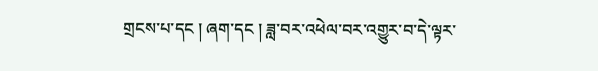གྲངས་པ་དང ། ཞག་དང ། ཟླ་བར་འཕེལ་བར་འགྱུར་བ་དེ་ལྟར་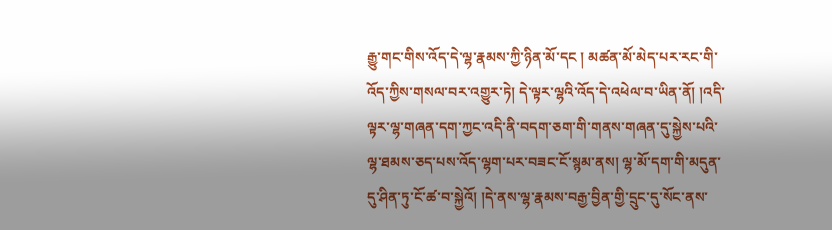རྒྱུ་གང་གིས་འོད་དེ་ལྷ་རྣམས་ཀྱི་ཉིན་མོ་དང ། མཚན་མོ་མེད་པར་རང་གི་འོད་ཀྱིས་གསལ་བར་འགྱུར་ཏེ། དེ་ལྟར་ལྷའི་འོད་དེ་འཕེལ་བ་ཡིན་ནོ། །འདི་ལྟར་ལྷ་གཞན་དག་ཀྱང་འདི་ནི་བདག་ཅག་གི་གནས་གཞན་དུ་སྐྱེས་པའི་ལྷ་ཐམས་ཅད་པས་འོད་ལྷག་པར་བཟང་ངོ་སྙམ་ནས། ལྷ་མོ་དག་གི་མདུན་དུ་ཤིན་ཏུ་ངོ་ཚ་བ་སྐྱེའོ། །དེ་ནས་ལྷ་རྣམས་བརྒྱ་བྱིན་གྱི་དྲུང་དུ་སོང་ནས་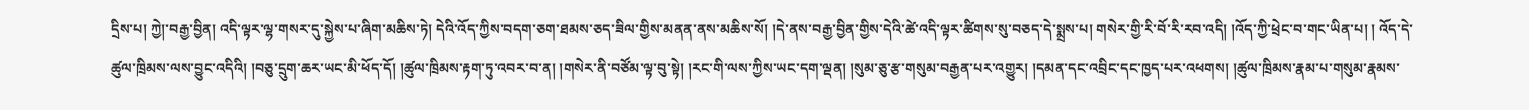དྲིས་པ། ཀྱེ།་བརྒྱ་བྱིན། འདི་ལྟར་ལྷ་གསར་དུ་སྐྱེས་པ་ཞིག་མཆིས་ཏེ། དེའི་འོད་ཀྱིས་བདག་ཅག་ཐམས་ཅད་ཟིལ་གྱིས་མནན་ནས་མཆིས་སོ། །དེ་ནས་བརྒྱ་བྱིན་གྱིས་དེའི་ཚེ་འདི་ལྟར་ཚིགས་སུ་བཅད་དེ་སྨྲས་པ། གསེར་གྱི་རི་བོ་རི་རབ་འདི། །འོད་ཀྱི་ཕྲེང་བ་གང་ཡིན་པ། ། འོད་དེ་ཚུལ་ཁྲིམས་ལས་བྱུང་འདིའི། །བཅུ་དྲུག་ཆར་ཡང་མི་ཕོད་དོ། །ཚུལ་ཁྲིམས་རྟག་ཏུ་འབར་བ་ན། །གསེར་ནི་བཙོམ་ལྟ་བུ་སྟེ། །རང་གི་ལས་ཀྱིས་ཡང་དག་ལྡན། །སུམ་ཅུ་རྩ་གསུམ་བརྒྱན་པར་འགྱུར། །དམན་དང་འབྲིང་དང་ཁྱད་པར་འཕགས། །ཚུལ་ཁྲིམས་རྣམ་པ་གསུམ་རྣམས་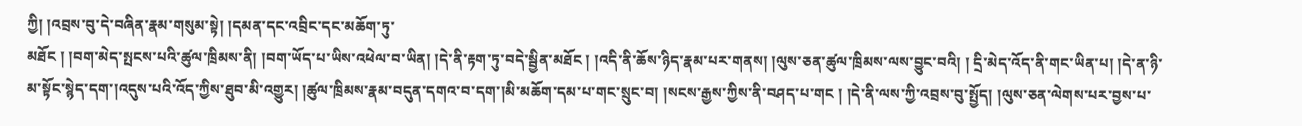ཀྱི། །འབྲས་བུ་དེ་བཞིན་རྣམ་གསུམ་སྟེ། །དམན་དང་འབྲིང་དང་མཆོག་ཏུ་
མཐོང ། །བག་མེད་སྤངས་པའི་ཚུལ་ཁྲིམས་ནི། །བག་ཡོད་པ་ཡིས་འཕེལ་བ་ཡིན། །དེ་ནི་རྟག་ཏུ་བདེ་སྦྱིན་མཐོང ། །འདི་ནི་ཆོས་ཉིད་རྣམ་པར་གནས། །ལུས་ཅན་ཚུལ་ཁྲིམས་ལས་བྱུང་བའི། ། དྲི་མེད་འོད་ནི་གང་ཡིན་པ། །དེ་ན་ཉི་མ་སྟོང་སྙེད་དག་།འདུས་པའི་འོད་ཀྱིས་ཐུབ་མི་འགྱུར། །ཚུལ་ཁྲིམས་རྣམ་བདུན་དགའ་བ་དག་།མི་མཆོག་དམ་པ་གང་སྲུང་བ། །སངས་རྒྱས་ཀྱིས་ནི་བཤད་པ་གང ། །དེ་ནི་ལས་ཀྱི་འབྲས་བུ་སྤྱོད། །ལུས་ཅན་ལེགས་པར་བྱས་པ་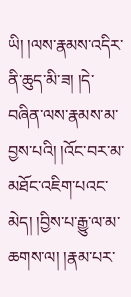ཡི། །ལས་རྣམས་འདིར་ནི་ཆུད་མི་ཟ། །དེ་བཞིན་ལས་རྣམས་མ་བྱས་པའི། །འོང་བར་མ་མཐོང་འཇིག་པའང་མེད། །བྱིས་པ་རྒྱུ་ལ་མ་ཆགས་ལ། །རྣམ་པར་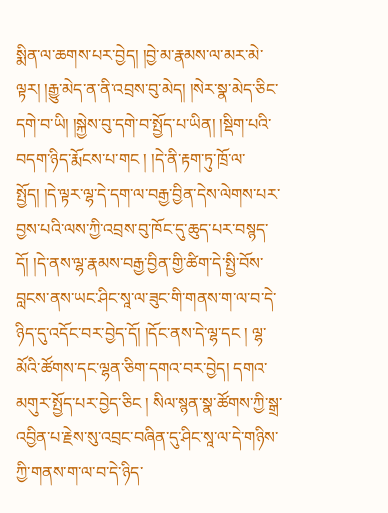སྨིན་ལ་ཆགས་པར་བྱེད། །བྱེ་མ་རྣམས་ལ་མར་མེ་ལྟར། །རྒྱུ་མེད་ན་ནི་འབྲས་བུ་མེད། །སེར་སྣ་མེད་ཅིང་དགེ་བ་ཡི། །སྐྱེས་བུ་དགེ་བ་སྤྱོད་པ་ཡིན། །སྡིག་པའི་བདག་ཉིད་རྨོངས་པ་གང ། །དེ་ནི་རྟག་ཏུ་ཁྲོ་ལ་སྤྱོད། །དེ་ལྟར་ལྷ་དེ་དག་ལ་བརྒྱ་བྱིན་དེས་ལེགས་པར་བྱས་པའི་ལས་ཀྱི་འབྲས་བུ་ཁོང་དུ་ཆུད་པར་བསྙད་དོ། །དེ་ནས་ལྷ་རྣམས་བརྒྱ་བྱིན་གྱི་ཚིག་དེ་སྤྱི་བོས་བླངས་ནས་ཡང་ཤིང་སཱ་ལ་ཟུང་གི་གནས་ག་ལ་བ་དེ་ཉིད་དུ་འདོང་བར་བྱེད་དོ། །དོང་ནས་དེ་ལྷ་དང ། ལྷ་མོའི་ཚོགས་དང་ལྷན་ཅིག་དགའ་བར་བྱེད། དགའ་མགུར་སྤྱོད་པར་བྱེད་ཅིང ། སིལ་སྙན་སྣ་ཚོགས་ཀྱི་སྒྲ་འབྱིན་པ་རྗེས་སུ་འབྲང་བཞིན་དུ་ཤིང་སཱ་ལ་དེ་གཉིས་ཀྱི་གནས་ག་ལ་བ་དེ་ཉིད་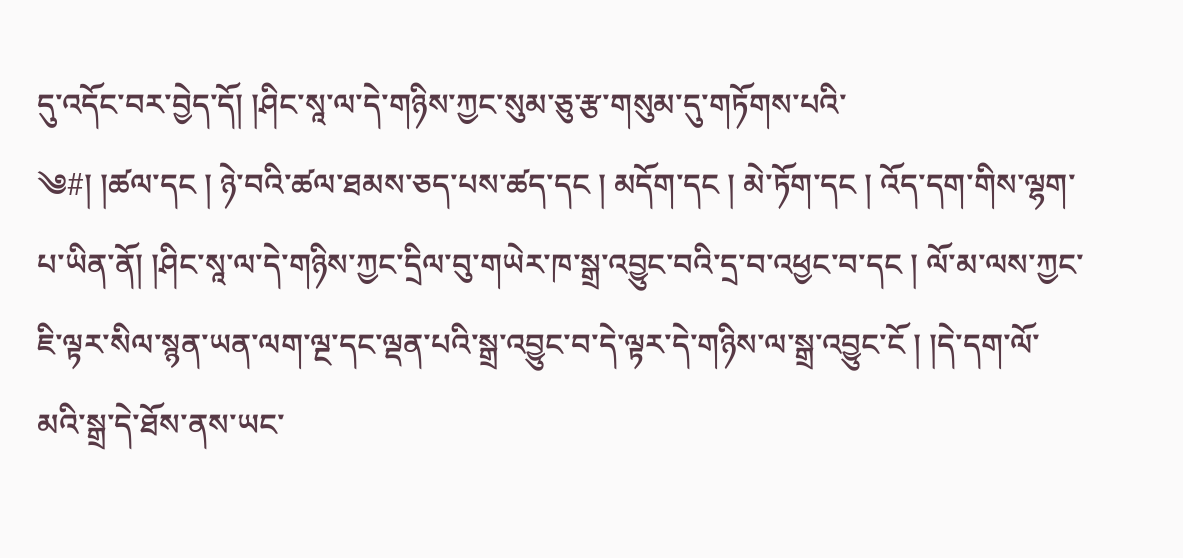དུ་འདོང་བར་བྱེད་དོ། །ཤིང་སཱ་ལ་དེ་གཉིས་ཀྱང་སུམ་ཅུ་རྩ་གསུམ་དུ་གཏོགས་པའི་
༄#། །ཚལ་དང ། ཉེ་བའི་ཚལ་ཐམས་ཅད་པས་ཚད་དང ། མདོག་དང ། མེ་ཏོག་དང ། འོད་དག་གིས་ལྷག་པ་ཡིན་ནོ། །ཤིང་སཱ་ལ་དེ་གཉིས་ཀྱང་དྲིལ་བུ་གཡེར་ཁ་སྒྲ་འབྱུང་བའི་དྲ་བ་འཕྱང་བ་དང ། ལོ་མ་ལས་ཀྱང་ཇི་ལྟར་སིལ་སྙན་ཡན་ལག་ལྔ་དང་ལྡན་པའི་སྒྲ་འབྱུང་བ་དེ་ལྟར་དེ་གཉིས་ལ་སྒྲ་འབྱུང་ངོ ། །དེ་དག་ལོ་མའི་སྒྲ་དེ་ཐོས་ནས་ཡང་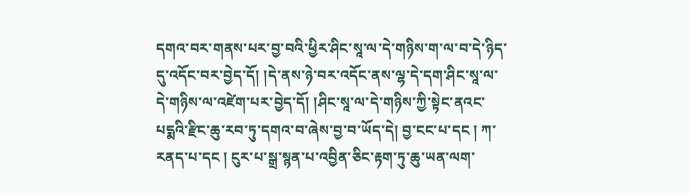དགའ་བར་གནས་པར་བྱ་བའི་ཕྱིར་ཤིང་སཱ་ལ་དེ་གཉིས་ག་ལ་བ་དེ་ཉིད་དུ་འདོང་བར་བྱེད་དོ། །དེ་ནས་ཉེ་བར་འདོང་ནས་ལྷ་དེ་དག་ཤིང་སཱ་ལ་དེ་གཉིས་ལ་འཛེག་པར་བྱེད་དོ། །ཤིང་སཱ་ལ་དེ་གཉིས་ཀྱི་སྟེང་ནའང་པདྨའི་རྫིང་ཆུ་རབ་ཏུ་དགའ་བ་ཞེས་བྱ་བ་ཡོད་དེ། བྱ་ངང་པ་དང ། ཀ་རནད་པ་དང ། ངུར་པ་སྒྲ་སྙན་པ་འབྱིན་ཅིང་རྟག་ཏུ་ཆུ་ཡན་ལག་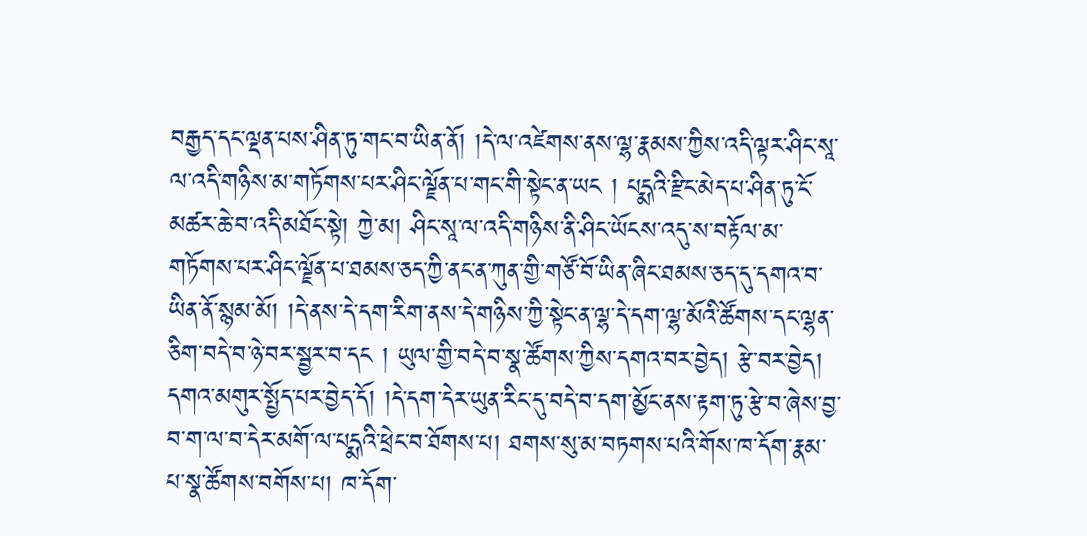བརྒྱད་དང་ལྡན་པས་ཤིན་ཏུ་གང་བ་ཡིན་ནོ། །དེ་ལ་འཛེགས་ནས་ལྷ་རྣམས་ཀྱིས་འདི་ལྟར་ཤིང་སཱ་ལ་འདི་གཉིས་མ་གཏོགས་པར་ཤིང་ལྗོན་པ་གང་གི་སྟེང་ན་ཡང ། པདྨའི་རྫིང་མེད་པ་ཤིན་ཏུ་ངོ་མཚར་ཆེ་བ་འདི་མཐོང་སྟེ། ཀྱེ་མ། ཤིང་སཱ་ལ་འདི་གཉིས་ནི་ཤིང་ཡོངས་འདུ་ས་བརྟོལ་མ་གཏོགས་པར་ཤིང་ལྗོན་པ་ཐམས་ཅད་ཀྱི་ནང་ན་ཀུན་གྱི་གཙོ་བོ་ཡིན་ཞིང་ཐམས་ཅད་དུ་དགའ་བ་ཡིན་ནོ་སྙམ་མོ། །དེ་ནས་དེ་དག་རིག་ནས་དེ་གཉིས་ཀྱི་སྟེང་ན་ལྷ་དེ་དག་ལྷ་མོའི་ཚོགས་དང་ལྷན་ཅིག་བདེ་བ་ཉེ་བར་སྦྱར་བ་དང ། ཡུལ་གྱི་བདེ་བ་སྣ་ཚོགས་ཀྱིས་དགའ་བར་བྱེད། རྩེ་བར་བྱེད།
དགའ་མགུར་སྤྱོད་པར་བྱེད་དོ། །དེ་དག་དེར་ཡུན་རིང་དུ་བདེ་བ་དག་མྱོང་ནས་རྟག་ཏུ་རྩེ་བ་ཞེས་བྱ་བ་ག་ལ་བ་དེར་མགོ་ལ་པདྨའི་ཕྲེང་བ་ཐོགས་པ། ཐགས་སུ་མ་བཏགས་པའི་གོས་ཁ་དོག་རྣམ་པ་སྣ་ཚོགས་བགོས་པ། ཁ་དོག་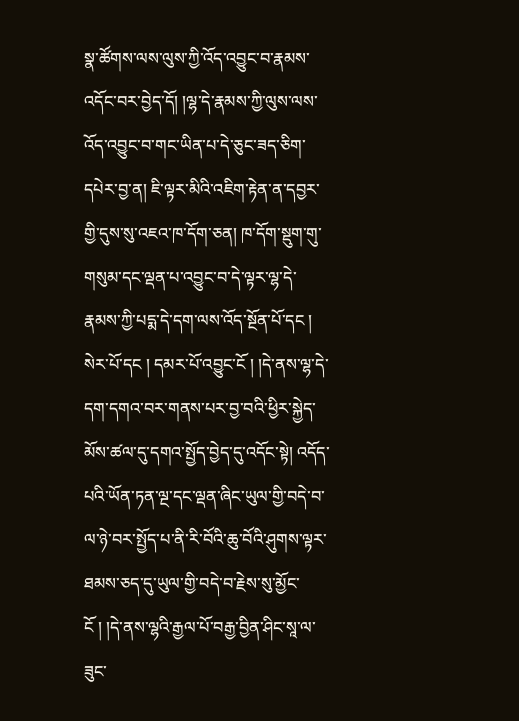སྣ་ཚོགས་ལས་ལུས་ཀྱི་འོད་འབྱུང་བ་རྣམས་འདོང་བར་བྱེད་དོ། །ལྷ་དེ་རྣམས་ཀྱི་ལུས་ལས་འོད་འབྱུང་བ་གང་ཡིན་པ་དེ་ཅུང་ཟད་ཅིག་དཔེར་བྱ་ན། ཇི་ལྟར་མིའི་འཇིག་རྟེན་ན་དབྱར་གྱི་དུས་སུ་འཇའ་ཁ་དོག་ཅན། ཁ་དོག་སྡུག་གུ་གསུམ་དང་ལྡན་པ་འབྱུང་བ་དེ་ལྟར་ལྷ་དེ་རྣམས་ཀྱི་པདྨ་དེ་དག་ལས་འོད་སྔོན་པོ་དང ། སེར་པོ་དང ། དམར་པོ་འབྱུང་ངོ ། །དེ་ནས་ལྷ་དེ་དག་དགའ་བར་གནས་པར་བྱ་བའི་ཕྱིར་སྐྱེད་མོས་ཚལ་དུ་དགའ་སྤྱོད་བྱེད་དུ་འདོང་སྟེ། འདོད་པའི་ཡོན་ཏན་ལྔ་དང་ལྡན་ཞིང་ཡུལ་གྱི་བདེ་བ་ལ་ཉེ་བར་སྤྱོད་པ་ནི་རི་བོའི་ཆུ་བོའི་ཤུགས་ལྟར་ཐམས་ཅད་དུ་ཡུལ་གྱི་བདེ་བ་རྗེས་སུ་མྱོང་ངོ ། །དེ་ནས་ལྷའི་རྒྱལ་པོ་བརྒྱ་བྱིན་ཤིང་སཱ་ལ་ཟུང་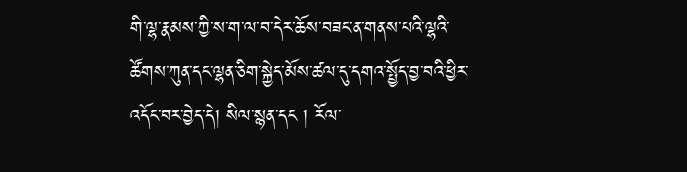གི་ལྷ་རྣམས་ཀྱི་ས་ག་ལ་བ་དེར་ཆོས་བཟང་ན་གནས་པའི་ལྷའི་ཚོགས་ཀུན་དང་ལྷན་ཅིག་སྐྱེད་མོས་ཚལ་དུ་དགའ་སྤྱོད་བྱ་བའི་ཕྱིར་འདོང་བར་བྱེད་དེ། སིལ་སྙན་དང ། རོལ་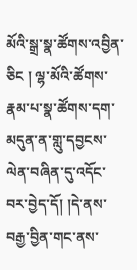མོའི་སྒྲ་སྣ་ཚོགས་འབྱིན་ཅིང ། ལྷ་མོའི་ཚོགས་རྣམ་པ་སྣ་ཚོགས་དག་མདུན་ན་གླུ་དབྱངས་ལེན་བཞིན་དུ་འདོང་བར་བྱེད་དོ། །དེ་ནས་བརྒྱ་བྱིན་གང་ནས་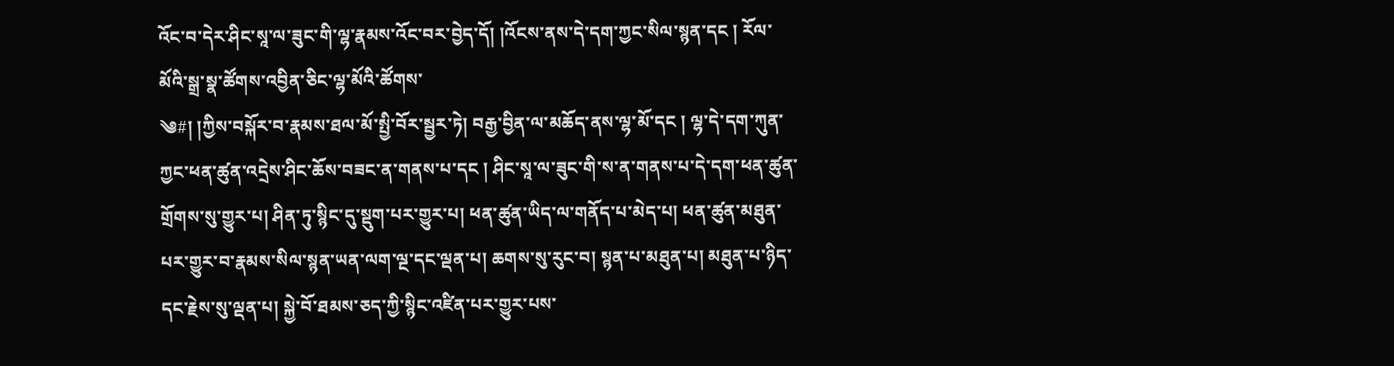འོང་བ་དེར་ཤིང་སཱ་ལ་ཟུང་གི་ལྷ་རྣམས་འོང་བར་བྱེད་དོ། །འོངས་ནས་དེ་དག་ཀྱང་སིལ་སྙན་དང ། རོལ་མོའི་སྒྲ་སྣ་ཚོགས་འབྱིན་ཅིང་ལྷ་མོའི་ཚོགས་
༄#། །ཀྱིས་བསྐོར་བ་རྣམས་ཐལ་མོ་སྤྱི་བོར་སྦྱར་ཏེ། བརྒྱ་བྱིན་ལ་མཆོད་ནས་ལྷ་མོ་དང ། ལྷ་དེ་དག་ཀུན་ཀྱང་ཕན་ཚུན་འདྲེས་ཤིང་ཆོས་བཟང་ན་གནས་པ་དང ། ཤིང་སཱ་ལ་ཟུང་གི་ས་ན་གནས་པ་དེ་དག་ཕན་ཚུན་གྲོགས་སུ་གྱུར་པ། ཤིན་ཏུ་སྙིང་དུ་སྡུག་པར་གྱུར་པ། ཕན་ཚུན་ཡིད་ལ་གནོད་པ་མེད་པ། ཕན་ཚུན་མཐུན་པར་གྱུར་བ་རྣམས་སིལ་སྙན་ཡན་ལག་ལྔ་དང་ལྡན་པ། ཆགས་སུ་རུང་བ། སྙན་པ་མཐུན་པ། མཐུན་པ་ཉིད་དང་རྗེས་སུ་ལྡན་པ། སྐྱེ་བོ་ཐམས་ཅད་ཀྱི་སྙིང་འཛིན་པར་གྱུར་པས་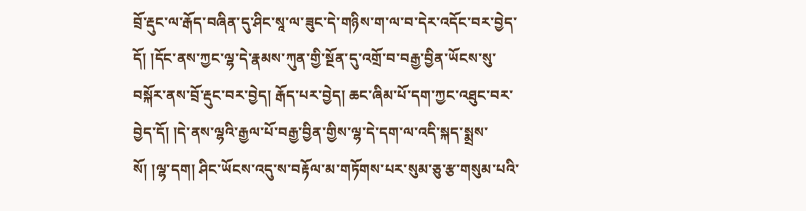བྲོ་རྡུང་ལ་རྒོད་བཞིན་དུ་ཤིང་སཱ་ལ་ཟུང་དེ་གཉིས་ག་ལ་བ་དེར་འདོང་བར་བྱེད་དོ། །དོང་ནས་ཀྱང་ལྷ་དེ་རྣམས་ཀུན་གྱི་སྔོན་དུ་འགྲོ་བ་བརྒྱ་བྱིན་ཡོངས་སུ་བསྐོར་ནས་བྲོ་རྡུང་བར་བྱེད། རྒོད་པར་བྱེད། ཆང་ཞིམ་པོ་དག་ཀྱང་འཐུང་བར་བྱེད་དོ། །དེ་ནས་ལྷའི་རྒྱལ་པོ་བརྒྱ་བྱིན་གྱིས་ལྷ་དེ་དག་ལ་འདི་སྐད་སྨྲས་སོ། །ལྷ་དག། ཤིང་ཡོངས་འདུ་ས་བརྟོལ་མ་གཏོགས་པར་སུམ་ཅུ་རྩ་གསུམ་པའི་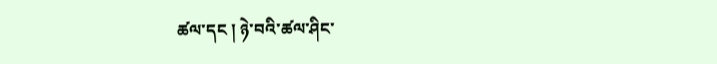ཚལ་དང ། ཉེ་བའི་ཚལ་ཤིང་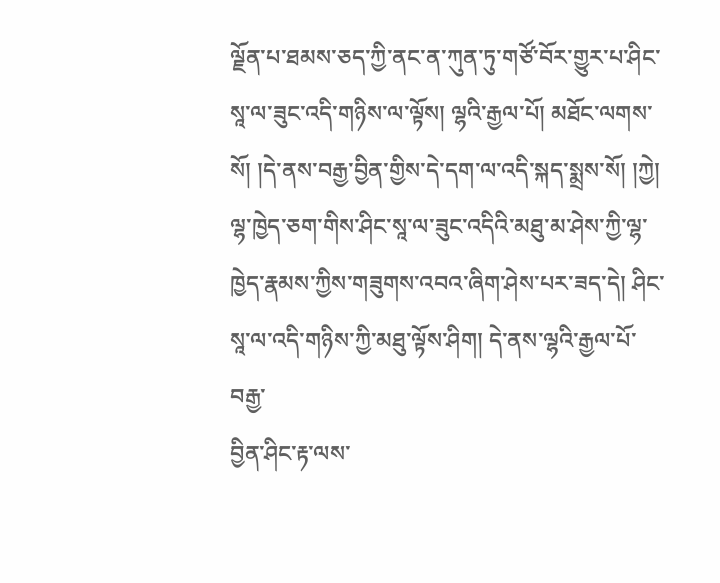ལྗོན་པ་ཐམས་ཅད་ཀྱི་ནང་ན་ཀུན་ཏུ་གཙོ་བོར་གྱུར་པ་ཤིང་སཱ་ལ་ཟུང་འདི་གཉིས་ལ་ལྟོས། ལྷའི་རྒྱལ་པོ། མཐོང་ལགས་སོ། །དེ་ནས་བརྒྱ་བྱིན་གྱིས་དེ་དག་ལ་འདི་སྐད་སྨྲས་སོ། །ཀྱེ། ལྷ་ཁྱེད་ཅག་གིས་ཤིང་སཱ་ལ་ཟུང་འདིའི་མཐུ་མ་ཤེས་ཀྱི་ལྷ་ཁྱེད་རྣམས་ཀྱིས་གཟུགས་འབའ་ཞིག་ཤེས་པར་ཟད་དེ། ཤིང་སཱ་ལ་འདི་གཉིས་ཀྱི་མཐུ་ལྟོས་ཤིག། དེ་ནས་ལྷའི་རྒྱལ་པོ་བརྒྱ་
བྱིན་ཤིང་རྟ་ལས་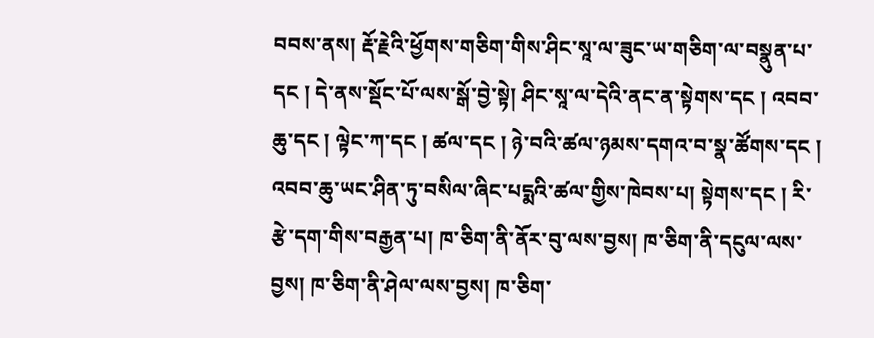བབས་ནས། རྡོ་རྗེའི་ཕྱོགས་གཅིག་གིས་ཤིང་སཱ་ལ་ཟུང་ཡ་གཅིག་ལ་བསྣུན་པ་དང ། དེ་ནས་སྡོང་པོ་ལས་སྒོ་བྱེ་སྟེ། ཤིང་སཱ་ལ་དེའི་ནང་ན་སྟེགས་དང ། འབབ་ཆུ་དང ། ལྟེང་ཀ་དང ། ཚལ་དང ། ཉེ་བའི་ཚལ་ཉམས་དགའ་བ་སྣ་ཚོགས་དང ། འབབ་ཆུ་ཡང་ཤིན་ཏུ་བསིལ་ཞིང་པདྨའི་ཚལ་གྱིས་ཁེབས་པ། སྟེགས་དང ། རི་རྩེ་དག་གིས་བརྒྱན་པ། ཁ་ཅིག་ནི་ནོར་བུ་ལས་བྱས། ཁ་ཅིག་ནི་དངུལ་ལས་བྱས། ཁ་ཅིག་ནི་ཤེལ་ལས་བྱས། ཁ་ཅིག་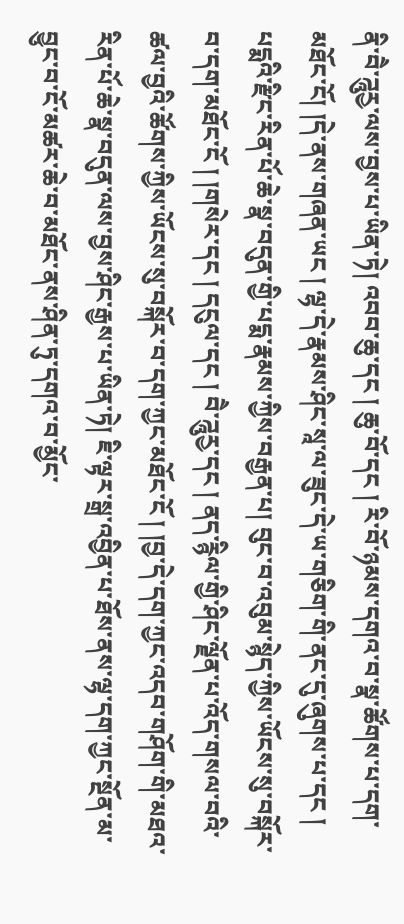ནི་བཻ་ཌཱུརྱ་ལས་བྱས་པ་ཡིན་ཏེ། འབབ་ཆུ་དང ། ཆུ་བོ་དང ། རི་བོ་ཉམས་དགའ་བ་སྣ་ཚོགས་པ་དག་མཐོང་ངོ། །དེ་ནས་གཞན་ཡང ། ལྷ་དེ་རྣམས་ཤིང་སཱ་ལ་ཟུང་དེ་ཡ་གཅིག་གི་ནང་དུ་ཞུགས་པ་དང ། པདྨའི་རྫིང་རིན་པོ་ཆེ་སྣ་བདུན་གྱི་པདྨ་རྣམས་ཀྱིས་བརྒྱན་པ། བུང་བ་འབུམ་སྙེད་ཀྱིས་ཡོངས་སུ་བསྐོར་བ་དག་མཐོང་ངོ ། །གསེར་དང ། དངུལ་དང ། བཻ་ཌཱུརྱ་དང ། ནད་རྙིལ་གྱི་ཤིང་ལྗོན་པ་འོད་གསལ་བའི་ཚལ་བྱའི་ཚོགས་ཀྱིས་ཡོངས་སུ་བསྐོར་བ་དག་ཀྱང་མཐོང་ངོ ། །བྱ་དེ་དག་ཀྱང་འདབ་གཤོག་གི་མཐའ་རིན་པོ་ཆེ་སྣ་བདུན་ལས་བྱས་ཤིང་རྒྱས་པ་ཡིན་ཏེ། ཇི་ལྟར་སྒྲ་འབྱིན་པ་ཐོས་ནས་ལྷ་དག་ཀྱང་སྔོན་མ་བྱུང་བ་ངོ་མཚར་ཆེ་བ་མཐོང་ནས་ཤིན་ཏུ་དགའ་བ་མྱོང་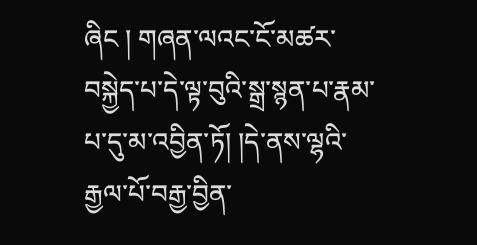ཞིང ། གཞན་ལའང་ངོ་མཚར་བསྐྱེད་པ་དེ་ལྟ་བུའི་སྒྲ་སྙན་པ་རྣམ་པ་དུ་མ་འབྱིན་ཏོ། །དེ་ནས་ལྷའི་རྒྱལ་པོ་བརྒྱ་བྱིན་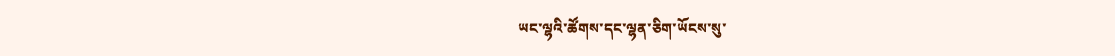ཡང་ལྷའི་ཚོགས་དང་ལྷན་ཅིག་ཡོངས་སུ་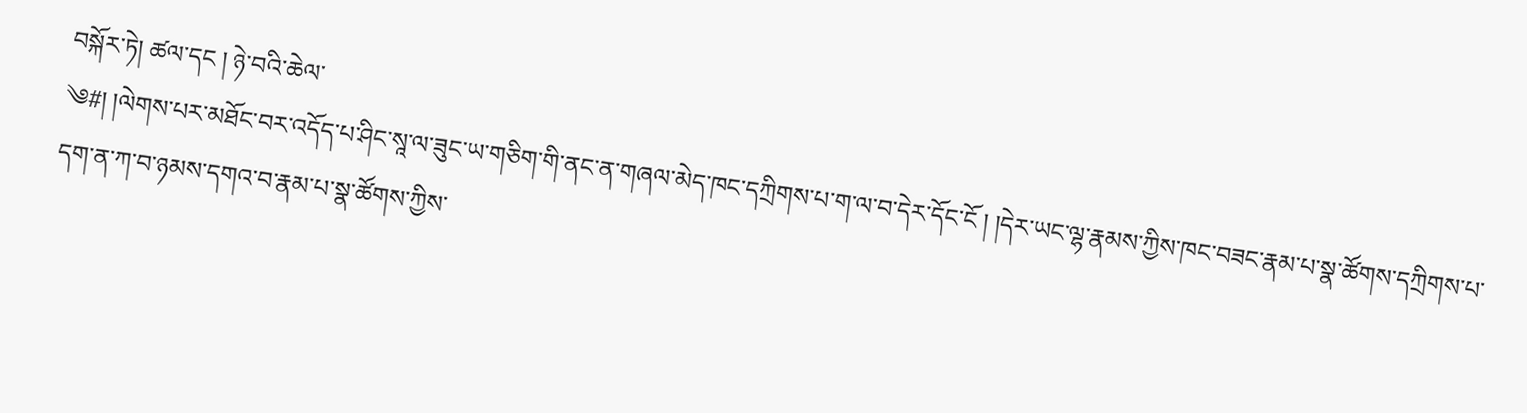བསྐོར་ཏེ། ཚལ་དང ། ཉེ་བའི་ཆེལ་
༄#། །ལེགས་པར་མཐོང་བར་འདོད་པ་ཤིང་སཱ་ལ་ཟུང་ཡ་གཅིག་གི་ནང་ན་གཞལ་མེད་ཁང་དཀྲིགས་པ་ག་ལ་བ་དེར་དོང་ངོ ། །དེར་ཡང་ལྷ་རྣམས་ཀྱིས་ཁང་བཟང་རྣམ་པ་སྣ་ཚོགས་དཀྲིགས་པ་དག་ན་ཀ་བ་ཉམས་དགའ་བ་རྣམ་པ་སྣ་ཚོགས་ཀྱིས་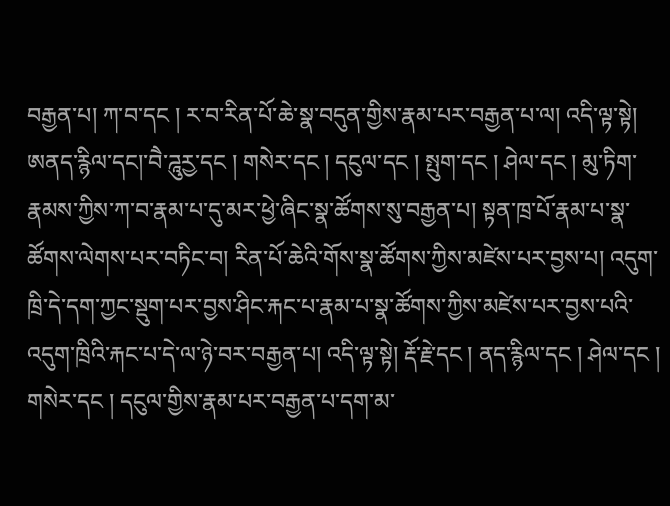བརྒྱན་པ། ཀ་བ་དང ། ར་བ་རིན་པོ་ཆེ་སྣ་བདུན་གྱིས་རྣམ་པར་བརྒྱན་པ་ལ། འདི་ལྟ་སྟེ། ཨནད་རྙིལ་དང།་བཻ་ཌཱུརྱ་དང ། གསེར་དང ། དངུལ་དང ། སྤུག་དང ། ཤེལ་དང ། མུ་ཏིག་རྣམས་ཀྱིས་ཀ་བ་རྣམ་པ་དུ་མར་ཕྱེ་ཞིང་སྣ་ཚོགས་སུ་བརྒྱན་པ། སྟན་ཁྲ་པོ་རྣམ་པ་སྣ་ཚོགས་ལེགས་པར་བཏིང་བ། རིན་པོ་ཆེའི་གོས་སྣ་ཚོགས་ཀྱིས་མཛེས་པར་བྱས་པ། འདུག་ཁྲི་དེ་དག་ཀྱང་སྡུག་པར་བྱས་ཤིང་རྐང་པ་རྣམ་པ་སྣ་ཚོགས་ཀྱིས་མཛེས་པར་བྱས་པའི་འདུག་ཁྲིའི་རྐང་པ་དེ་ལ་ཉེ་བར་བརྒྱན་པ། འདི་ལྟ་སྟེ། རྡོ་རྗེ་དང ། ནད་རྙིལ་དང ། ཤེལ་དང ། གསེར་དང ། དངུལ་གྱིས་རྣམ་པར་བརྒྱན་པ་དག་མ་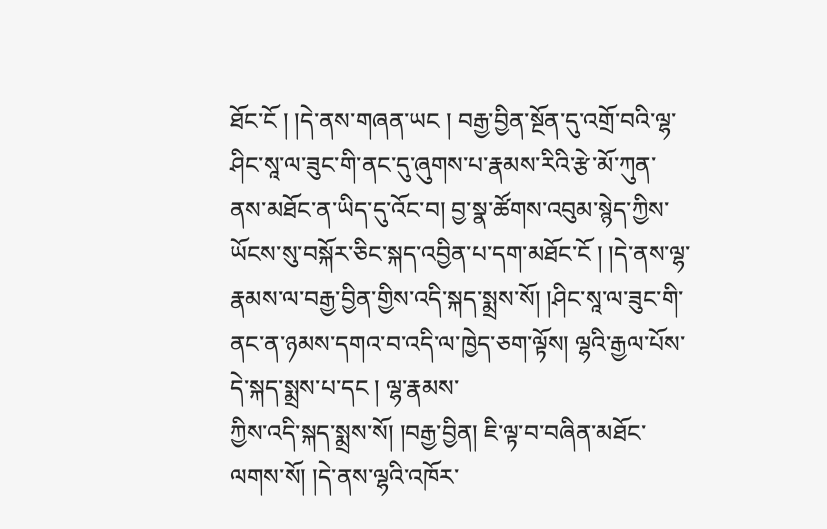ཐོང་ངོ ། །དེ་ནས་གཞན་ཡང ། བརྒྱ་བྱིན་སྔོན་དུ་འགྲོ་བའི་ལྷ་ཤིང་སཱ་ལ་ཟུང་གི་ནང་དུ་ཞུགས་པ་རྣམས་རིའི་རྩེ་མོ་ཀུན་ནས་མཐོང་ན་ཡིད་དུ་འོང་བ། བྱ་སྣ་ཚོགས་འབུམ་སྙེད་ཀྱིས་ཡོངས་སུ་བསྐོར་ཅིང་སྐད་འབྱིན་པ་དག་མཐོང་ངོ ། །དེ་ནས་ལྷ་རྣམས་ལ་བརྒྱ་བྱིན་གྱིས་འདི་སྐད་སྨྲས་སོ། །ཤིང་སཱ་ལ་ཟུང་གི་ནང་ན་ཉམས་དགའ་བ་འདི་ལ་ཁྱེད་ཅག་ལྟོས། ལྷའི་རྒྱལ་པོས་དེ་སྐད་སྨྲས་པ་དང ། ལྷ་རྣམས་
ཀྱིས་འདི་སྐད་སྨྲས་སོ། །བརྒྱ་བྱིན། ཇི་ལྟ་བ་བཞིན་མཐོང་ལགས་སོ། །དེ་ནས་ལྷའི་འཁོར་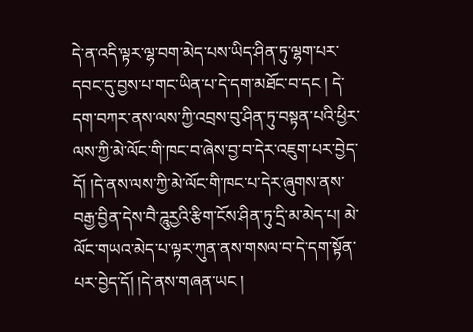དེ་ན་འདི་ལྟར་ལྷ་བག་མེད་པས་ཡིད་ཤིན་ཏུ་ལྷག་པར་དབང་དུ་བྱས་པ་གང་ཡིན་པ་དེ་དག་མཐོང་བ་དང ། དེ་དག་བཀར་ནས་ལས་ཀྱི་འབྲས་བུ་ཤིན་ཏུ་བསྟན་པའི་ཕྱིར་ལས་ཀྱི་མེ་ལོང་གི་ཁང་བ་ཞེས་བྱ་བ་དེར་འཇུག་པར་བྱེད་དོ། །དེ་ནས་ལས་ཀྱི་མེ་ལོང་གི་ཁང་པ་དེར་ཞུགས་ནས་བརྒྱ་བྱིན་དེས་བཻ་ཌཱུརྱའི་རྩིག་ངོས་ཤིན་ཏུ་དྲི་མ་མེད་པ། མེ་ལོང་གཡའ་མེད་པ་ལྟར་ཀུན་ནས་གསལ་བ་དེ་དག་སྟོན་པར་བྱེད་དོ། །དེ་ནས་གཞན་ཡང །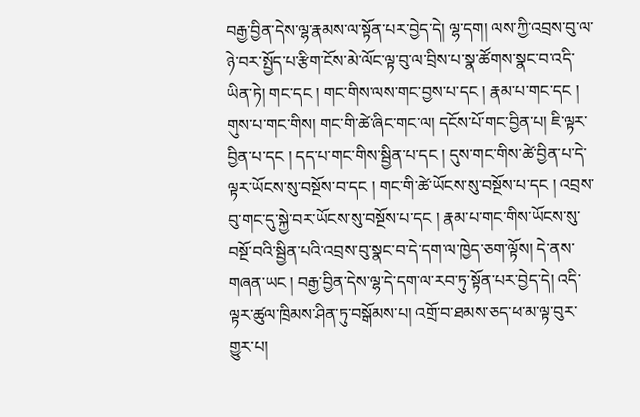བརྒྱ་བྱིན་དེས་ལྷ་རྣམས་ལ་སྟོན་པར་བྱེད་དེ། ལྷ་དག། ལས་ཀྱི་འབྲས་བུ་ལ་ཉེ་བར་སྤྱོད་པ་རྩིག་ངོས་མེ་ལོང་ལྟ་བུ་ལ་བྲིས་པ་སྣ་ཚོགས་སྣང་བ་འདི་ཡིན་ཏེ། གང་དང ། གང་གིས་ལས་གང་བྱས་པ་དང ། རྣམ་པ་གང་དང ། གུས་པ་གང་གིས། གང་གི་ཚེ་ཞིང་གང་ལ། དངོས་པོ་གང་བྱིན་པ། ཇི་ལྟར་བྱིན་པ་དང ། དད་པ་གང་གིས་སྦྱིན་པ་དང ། དུས་གང་གིས་ཚེ་བྱིན་པ་དེ་ལྟར་ཡོངས་སུ་བསྔོས་བ་དང ། གང་གི་ཚེ་ཡོངས་སུ་བསྔོས་པ་དང ། འབྲས་བུ་གང་དུ་སྐྱེ་བར་ཡོངས་སུ་བསྔོས་པ་དང ། རྣམ་པ་གང་གིས་ཡོངས་སུ་བསྔོ་བའི་སྦྱིན་པའི་འབྲས་བུ་སྣང་བ་དེ་དག་ལ་ཁྱེད་ཅག་ལྟོས། དེ་ནས་གཞན་ཡང ། བརྒྱ་བྱིན་དེས་ལྷ་དེ་དག་ལ་རབ་ཏུ་སྟོན་པར་བྱེད་དེ། འདི་ལྟར་ཚུལ་ཁྲིམས་ཤིན་ཏུ་བསྒོམས་པ། འགྲོ་བ་ཐམས་ཅད་ཕ་མ་ལྟ་བུར་གྱུར་པ།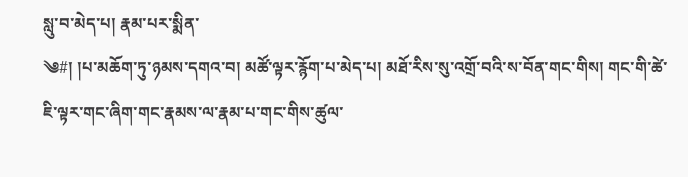སླུ་བ་མེད་པ། རྣམ་པར་སྨིན་
༄#། །པ་མཆོག་ཏུ་ཉམས་དགའ་བ། མཚོ་ལྟར་རྙོག་པ་མེད་པ། མཐོ་རིས་སུ་འགྲོ་བའི་ས་བོན་གང་གིས། གང་གི་ཚེ་ཇི་ལྟར་གང་ཞིག་གང་རྣམས་ལ་རྣམ་པ་གང་གིས་ཚུལ་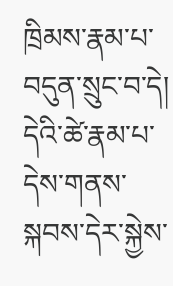ཁྲིམས་རྣམ་པ་བདུན་སྲུང་བ་དེ། དེའི་ཚེ་རྣམ་པ་དེས་གནས་སྐབས་དེར་སྐྱེས་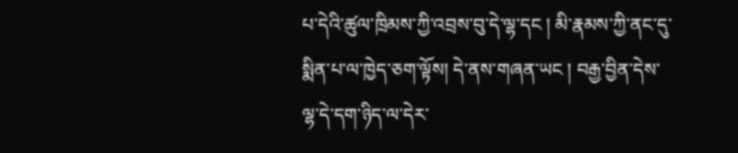པ་དེའི་ཚུལ་ཁྲིམས་ཀྱི་འབྲས་བུ་དེ་ལྷ་དང ། མི་རྣམས་ཀྱི་ནང་དུ་སྨིན་པ་ལ་ཁྱེད་ཅག་ལྟོས། དེ་ནས་གཞན་ཡང ། བརྒྱ་བྱིན་དེས་ལྷ་དེ་དག་ཉིད་ལ་དེར་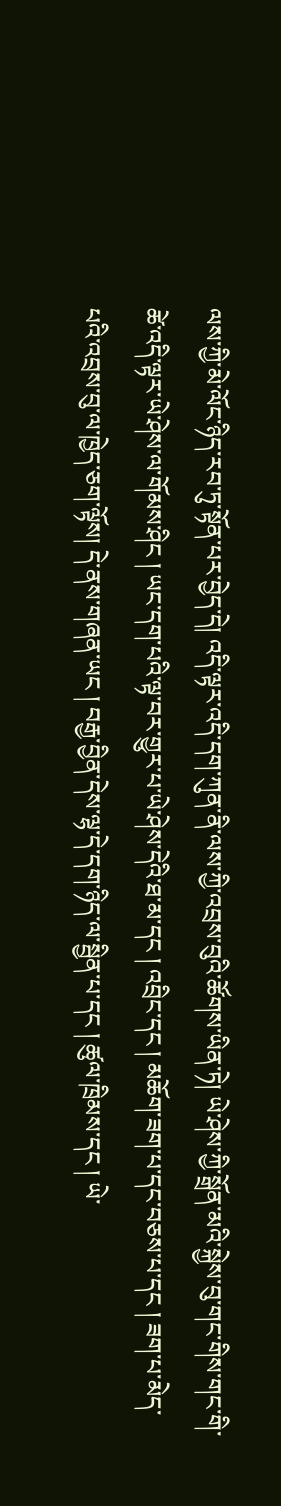ལས་ཀྱི་མེ་ལོང་ཉིད་རབ་ཏུ་སྟོན་པར་བྱེད་དེ། འདི་ལྟར་འདི་དག་ཀུན་ནི་ལས་ཀྱི་འབྲས་བུའི་ཚོགས་ཡིན་ཏེ། ཡེ་ཤེས་ཀྱི་སྒྲོན་མའི་སྐྱེས་བུ་གང་གིས་གང་གི་ཚེ་འདི་ལྟར་ཡེ་ཤེས་ལ་གོམས་ཤིང ། ཡང་དག་པའི་ལྟ་བར་གྱུར་པ་ཡེ་ཤེས་དེའི་ཐ་མ་དང ། འབྲིང་དང ། མཆོག་ཟག་པ་དང་བཅས་པ་དང ། ཟག་པ་མེད་པའི་འབྲས་བུ་ལ་ཁྱེད་ཅག་ལྟོས། དེ་ནས་གཞན་ཡང ། བརྒྱ་བྱིན་དེས་ལྷ་དེ་དག་ཉིད་ལ་སྦྱིན་པ་དང ། ཚུལ་ཁྲིམས་དང ། ཡེ་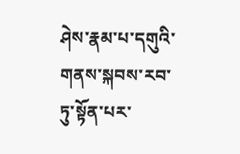ཤེས་རྣམ་པ་དགུའི་གནས་སྐབས་རབ་ཏུ་སྟོན་པར་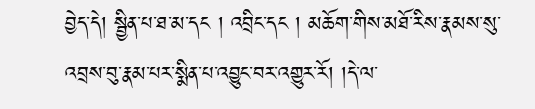བྱེད་དེ། སྦྱིན་པ་ཐ་མ་དང ། འབྲིང་དང ། མཆོག་གིས་མཐོ་རིས་རྣམས་སུ་འབྲས་བུ་རྣམ་པར་སྨིན་པ་འབྱུང་བར་འགྱུར་རོ། །དེ་ལ་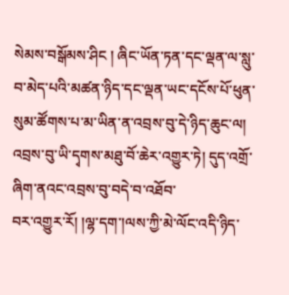སེམས་བསྒོམས་ཤིང ། ཞིང་ཡོན་ཏན་དང་ལྡན་ལ་སླུ་བ་མེད་པའི་མཚན་ཉིད་དང་ལྡན་ཡང་དངོས་པོ་ཕུན་སུམ་ཚོགས་པ་མ་ཡིན་ན་འབྲས་བུ་དེ་ཉིད་ཆུང་ལ། འབྲས་བུ་ཡི་དྭགས་མཐུ་བོ་ཆེར་འགྱུར་ཏེ། དུད་འགྲོ་ཞིག་ནའང་འབྲས་བུ་བདེ་བ་འཐོབ་
བར་འགྱུར་རོ། །ལྷ་དག་།ལས་ཀྱི་མེ་ལོང་འདི་ཉིད་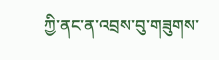ཀྱི་ནང་ན་འབྲས་བུ་གཟུགས་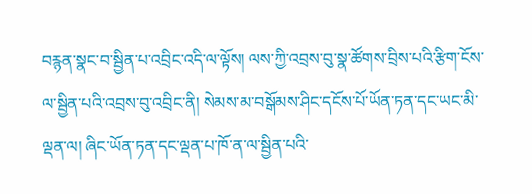བརྙན་སྣང་བ་སྦྱིན་པ་འབྲིང་འདི་ལ་ལྟོས། ལས་ཀྱི་འབྲས་བུ་སྣ་ཚོགས་བྲིས་པའི་རྩིག་ངོས་ལ་སྦྱིན་པའི་འབྲས་བུ་འབྲིང་ནི། སེམས་མ་བསྒོམས་ཤིང་དངོས་པོ་ཡོན་ཏན་དང་ཡང་མི་ལྡན་ལ། ཞིང་ཡོན་ཏན་དང་ལྡན་པ་ཁོ་ན་ལ་སྦྱིན་པའི་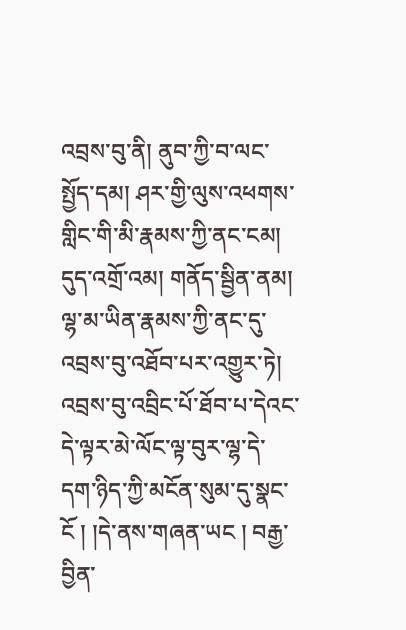འབྲས་བུ་ནི། ནུབ་ཀྱི་བ་ལང་སྤྱོད་དམ། ཤར་གྱི་ལུས་འཕགས་གླིང་གི་མི་རྣམས་ཀྱི་ནང་ངམ། དུད་འགྲོ་འམ། གནོད་སྦྱིན་ནམ། ལྷ་མ་ཡིན་རྣམས་ཀྱི་ནང་དུ་འབྲས་བུ་འཐོབ་པར་འགྱུར་ཏེ། འབྲས་བུ་འབྲིང་པོ་ཐོབ་པ་དེའང་དེ་ལྟར་མེ་ལོང་ལྟ་བུར་ལྷ་དེ་དག་ཉིད་ཀྱི་མངོན་སུམ་དུ་སྣང་ངོ ། །དེ་ནས་གཞན་ཡང ། བརྒྱ་བྱིན་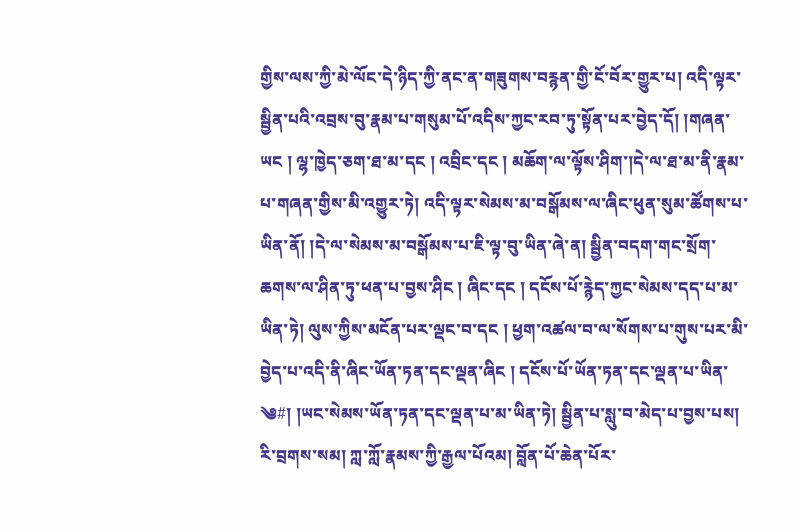གྱིས་ལས་ཀྱི་མེ་ལོང་དེ་ཉིད་ཀྱི་ནང་ན་གཟུགས་བརྙན་གྱི་ངོ་བོར་གྱུར་པ། འདི་ལྟར་སྦྱིན་པའི་འབྲས་བུ་རྣམ་པ་གསུམ་པོ་འདིས་ཀྱང་རབ་ཏུ་སྟོན་པར་བྱེད་དོ། །གཞན་ཡང ། ལྷ་ཁྱེད་ཅག་ཐ་མ་དང ། འབྲིང་དང ། མཆོག་ལ་ལྟོས་ཤིག་།དེ་ལ་ཐ་མ་ནི་རྣམ་པ་གཞན་གྱིས་མི་འགྱུར་ཏེ། འདི་ལྟར་སེམས་མ་བསྒོམས་ལ་ཞིང་ཕུན་སུམ་ཚོགས་པ་ཡིན་ནོ། །དེ་ལ་སེམས་མ་བསྒོམས་པ་ཇི་ལྟ་བུ་ཡིན་ཞེ་ན། སྦྱིན་བདག་གང་སྲོག་ཆགས་ལ་ཤིན་ཏུ་ཕན་པ་བྱས་ཤིང ། ཞིང་དང ། དངོས་པོ་རྙེད་ཀྱང་སེམས་དད་པ་མ་ཡིན་ཏེ། ལུས་ཀྱིས་མངོན་པར་ལྡང་བ་དང ། ཕྱག་འཚལ་བ་ལ་སོགས་པ་གུས་པར་མི་བྱེད་པ་འདི་ནི་ཞིང་ཡོན་ཏན་དང་ལྡན་ཞིང ། དངོས་པོ་ཡོན་ཏན་དང་ལྡན་པ་ཡིན་
༄#། །ཡང་སེམས་ཡོན་ཏན་དང་ལྡན་པ་མ་ཡིན་ཏེ། སྦྱིན་པ་སླུ་བ་མེད་པ་བྱས་པས། རི་བྲགས་སམ། ཀླ་ཀློ་རྣམས་ཀྱི་རྒྱལ་པོའམ། བློན་པོ་ཆེན་པོར་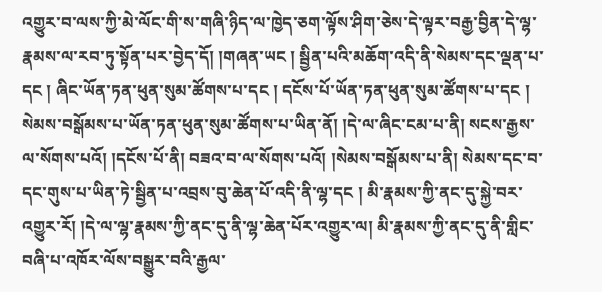འགྱུར་བ་ལས་ཀྱི་མེ་ལོང་གི་ས་གཞི་ཉིད་ལ་ཁྱེད་ཅག་ལྟོས་ཤིག་ཅེས་དེ་ལྟར་བརྒྱ་བྱིན་དེ་ལྷ་རྣམས་ལ་རབ་ཏུ་སྟོན་པར་བྱེད་དོ། །གཞན་ཡང ། སྦྱིན་པའི་མཆོག་འདི་ནི་སེམས་དང་ལྡན་པ་དང ། ཞིང་ཡོན་ཏན་ཕུན་སུམ་ཚོགས་པ་དང ། དངོས་པོ་ཡོན་ཏན་ཕུན་སུམ་ཚོགས་པ་དང ། སེམས་བསྒོམས་པ་ཡོན་ཏན་ཕུན་སུམ་ཚོགས་པ་ཡིན་ནོ། །དེ་ལ་ཞིང་ངམ་པ་ནི། སངས་རྒྱས་ལ་སོགས་པའོ། །དངོས་པོ་ནི། བཟའ་བ་ལ་སོགས་པའོ། །སེམས་བསྒོམས་པ་ནི། སེམས་དང་བ་དང་གུས་པ་ཡིན་ཏེ་སྦྱིན་པ་འབྲས་བུ་ཆེན་པོ་འདི་ནི་ལྷ་དང ། མི་རྣམས་ཀྱི་ནང་དུ་སྐྱེ་བར་འགྱུར་རོ། །དེ་ལ་ལྷ་རྣམས་ཀྱི་ནང་དུ་ནི་ལྷ་ཆེན་པོར་འགྱུར་ལ། མི་རྣམས་ཀྱི་ནང་དུ་ནི་གླིང་བཞི་པ་འཁོར་ལོས་བསྒྱུར་བའི་རྒྱལ་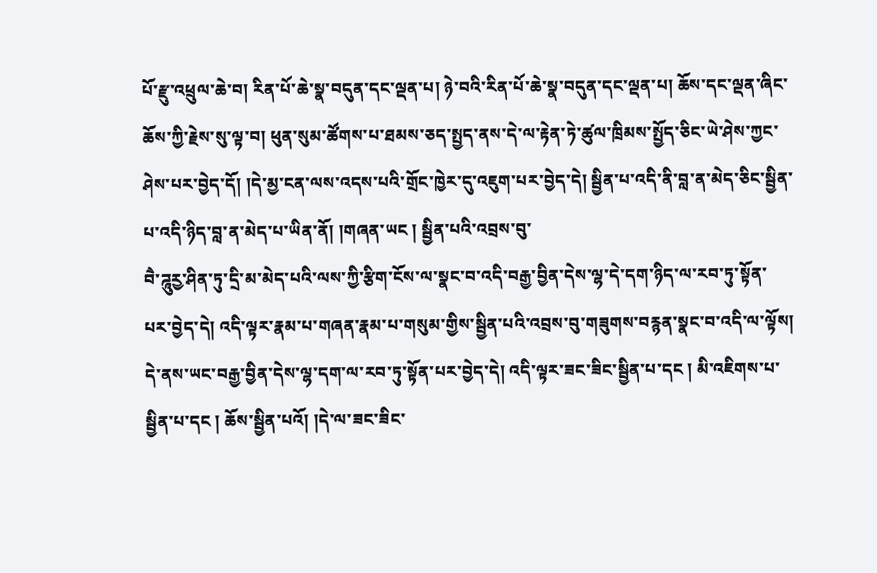པོ་རྫུ་འཕྲུལ་ཆེ་བ། རིན་པོ་ཆེ་སྣ་བདུན་དང་ལྡན་པ། ཉེ་བའི་རིན་པོ་ཆེ་སྣ་བདུན་དང་ལྡན་པ། ཆོས་དང་ལྡན་ཞིང་ཆོས་ཀྱི་རྗེས་སུ་ལྟ་བ། ཕུན་སུམ་ཚོགས་པ་ཐམས་ཅད་སྤྱད་ནས་དེ་ལ་རྟེན་ཏེ་ཚུལ་ཁྲིམས་སྤྱོད་ཅིང་ཡེ་ཤེས་ཀྱང་ཤེས་པར་བྱེད་དོ། །དེ་མྱ་ངན་ལས་འདས་པའི་གྲོང་ཁྱེར་དུ་འཇུག་པར་བྱེད་དེ། སྦྱིན་པ་འདི་ནི་བླ་ན་མེད་ཅིང་སྦྱིན་པ་འདི་ཉིད་བླ་ན་མེད་པ་ཡིན་ནོ། །གཞན་ཡང ། སྦྱིན་པའི་འབྲས་བུ་
བཻ་ཌཱུརྱ་ཤིན་ཏུ་དྲི་མ་མེད་པའི་ལས་ཀྱི་རྩིག་ངོས་ལ་སྣང་བ་འདི་བརྒྱ་བྱིན་དེས་ལྷ་དེ་དག་ཉིད་ལ་རབ་ཏུ་སྟོན་པར་བྱེད་དེ། འདི་ལྟར་རྣམ་པ་གཞན་རྣམ་པ་གསུམ་གྱིས་སྦྱིན་པའི་འབྲས་བུ་གཟུགས་བརྙན་སྣང་བ་འདི་ལ་ལྟོས། དེ་ནས་ཡང་བརྒྱ་བྱིན་དེས་ལྷ་དག་ལ་རབ་ཏུ་སྟོན་པར་བྱེད་དེ། འདི་ལྟར་ཟང་ཟིང་སྦྱིན་པ་དང ། མི་འཇིགས་པ་སྦྱིན་པ་དང ། ཆོས་སྦྱིན་པའོ། །དེ་ལ་ཟང་ཟིང་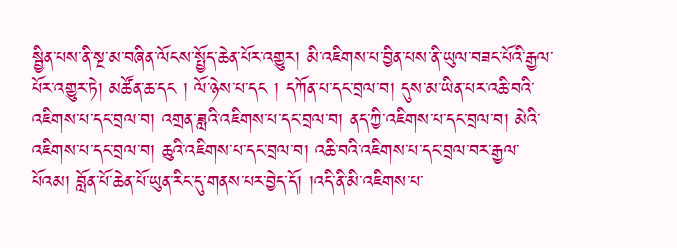སྦྱིན་པས་ནི་སྔ་མ་བཞིན་ལོངས་སྤྱོད་ཆེན་པོར་འགྱུར། མི་འཇིགས་པ་བྱིན་པས་ནི་ཡུལ་བཟང་པོའི་རྒྱལ་པོར་འགྱུར་ཏེ། མཚོན་ཆ་དང ། ལོ་ཉེས་པ་དང ། དཀོན་པ་དང་བྲལ་བ། དུས་མ་ཡིན་པར་འཆི་བའི་འཇིགས་པ་དང་བྲལ་བ། འགྲན་ཟླའི་འཇིགས་པ་དང་བྲལ་བ། ནད་ཀྱི་འཇིགས་པ་དང་བྲལ་བ། མེའི་འཇིགས་པ་དང་བྲལ་བ། ཆུའི་འཇིགས་པ་དང་བྲལ་བ། འཆི་བའི་འཇིགས་པ་དང་བྲལ་བར་རྒྱལ་པོའམ། བློན་པོ་ཆེན་པོ་ཡུན་རིང་དུ་གནས་པར་བྱེད་དོ། །འདི་ནི་མི་འཇིགས་པ་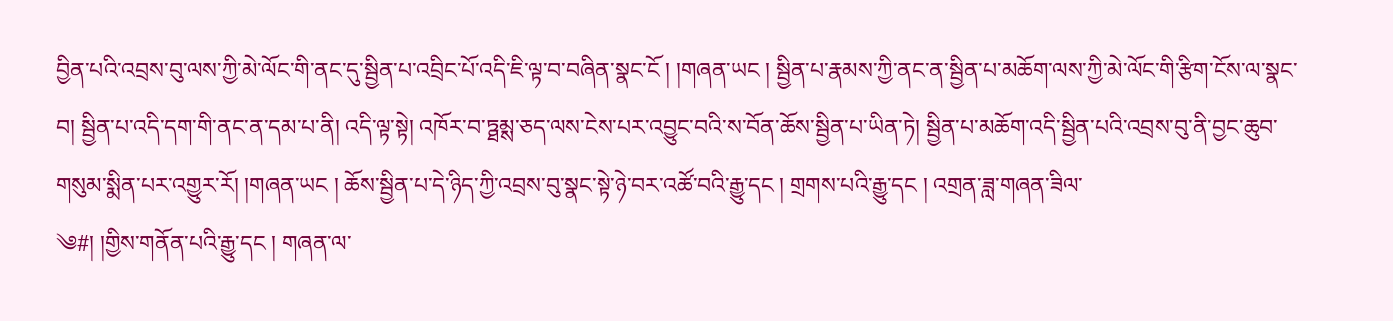བྱིན་པའི་འབྲས་བུ་ལས་ཀྱི་མེ་ལོང་གི་ནང་དུ་སྦྱིན་པ་འབྲིང་པོ་འདི་ཇི་ལྟ་བ་བཞིན་སྣང་ངོ ། །གཞན་ཡང ། སྦྱིན་པ་རྣམས་ཀྱི་ནང་ན་སྦྱིན་པ་མཆོག་ལས་ཀྱི་མེ་ལོང་གི་རྩིག་ངོས་ལ་སྣང་བ། སྦྱིན་པ་འདི་དག་གི་ནང་ན་དམ་པ་ནི། འདི་ལྟ་སྟེ། འཁོར་བ་ཏྠམྶ་ཅད་ལས་ངེས་པར་འབྱུང་བའི་ས་བོན་ཆོས་སྦྱིན་པ་ཡིན་ཏེ། སྦྱིན་པ་མཆོག་འདི་སྦྱིན་པའི་འབྲས་བུ་ནི་བྱང་ཆུབ་གསུམ་སྨིན་པར་འགྱུར་རོ། །གཞན་ཡང ། ཆོས་སྦྱིན་པ་དེ་ཉིད་ཀྱི་འབྲས་བུ་སྣང་སྟེ་ཉེ་བར་འཚོ་བའི་རྒྱུ་དང ། གྲགས་པའི་རྒྱུ་དང ། འགྲན་ཟླ་གཞན་ཟིལ་
༄#། །གྱིས་གནོན་པའི་རྒྱུ་དང ། གཞན་ལ་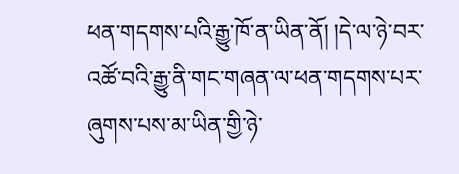ཕན་གདགས་པའི་རྒྱུ་ཁོ་ན་ཡིན་ནོ། །དེ་ལ་ཉེ་བར་འཚོ་བའི་རྒྱུ་ནི་གང་གཞན་ལ་ཕན་གདགས་པར་ཞུགས་པས་མ་ཡིན་གྱི་ཉེ་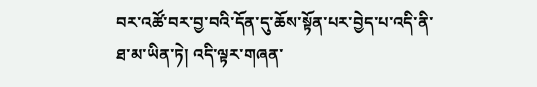བར་འཚོ་བར་བྱ་བའི་དོན་དུ་ཆོས་སྟོན་པར་བྱེད་པ་འདི་ནི་ཐ་མ་ཡིན་ཏེ། འདི་ལྟར་གཞན་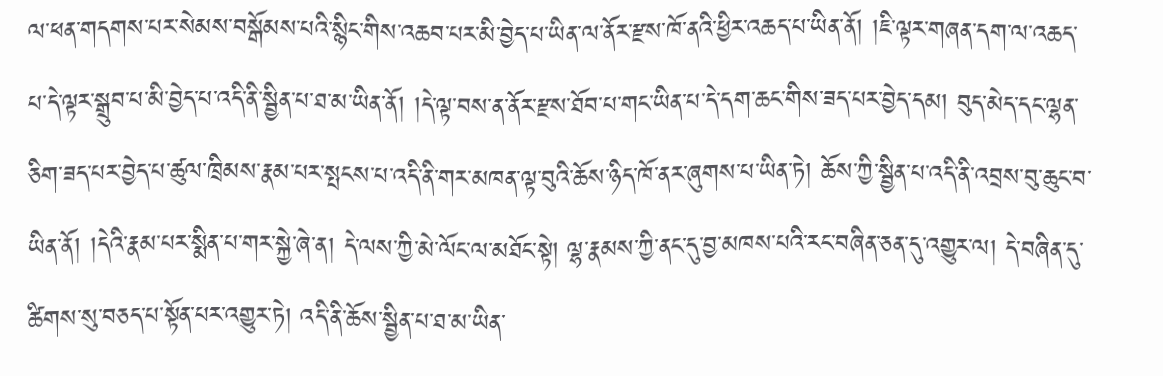ལ་ཕན་གདགས་པར་སེམས་བསྒོམས་པའི་སྙིང་གིས་འཆབ་པར་མི་བྱེད་པ་ཡིན་ལ་ནོར་རྫས་ཁོ་ནའི་ཕྱིར་འཆད་པ་ཡིན་ནོ། །ཇི་ལྟར་གཞན་དག་ལ་འཆད་པ་དེ་ལྟར་སྒྲུབ་པ་མི་བྱེད་པ་འདི་ནི་སྦྱིན་པ་ཐ་མ་ཡིན་ནོ། །དེ་ལྟ་བས་ན་ནོར་རྫས་ཐོབ་པ་གང་ཡིན་པ་དེ་དག་ཆང་གིས་ཟད་པར་བྱེད་དམ། བུད་མེད་དང་ལྷན་ཅིག་ཟད་པར་བྱེད་པ་ཚུལ་ཁྲིམས་རྣམ་པར་སྤངས་པ་འདི་ནི་གར་མཁན་ལྟ་བུའི་ཆོས་ཉིད་ཁོ་ནར་ཞུགས་པ་ཡིན་ཏེ། ཆོས་ཀྱི་སྦྱིན་པ་འདི་ནི་འབྲས་བུ་ཆུང་བ་ཡིན་ནོ། །དེའི་རྣམ་པར་སྨིན་པ་གར་སྐྱེ་ཞེ་ན། དེ་ལས་ཀྱི་མེ་ལོང་ལ་མཐོང་སྟེ། ལྷ་རྣམས་ཀྱི་ནང་དུ་བྱ་མཁས་པའི་རང་བཞིན་ཅན་དུ་འགྱུར་ལ། དེ་བཞིན་དུ་ཚིགས་སུ་བཅད་པ་སྟོན་པར་འགྱུར་ཏེ། འདི་ནི་ཆོས་སྦྱིན་པ་ཐ་མ་ཡིན་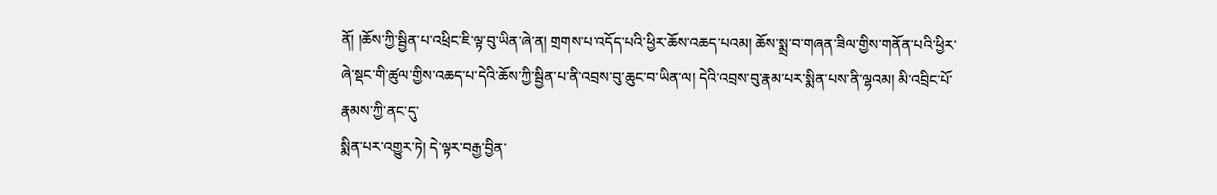ནོ། །ཆོས་ཀྱི་སྦྱིན་པ་འཕྲིང་ཇི་ལྟ་བུ་ཡིན་ཞེ་ན། གྲགས་པ་འདོད་པའི་ཕྱིར་ཆོས་འཆད་པའམ། ཆོས་སྨྲ་བ་གཞན་ཟིལ་གྱིས་གནོན་པའི་ཕྱིར་ཞེ་སྡང་གི་ཚུལ་གྱིས་འཆད་པ་དེའི་ཆོས་ཀྱི་སྦྱིན་པ་ནི་འབྲས་བུ་ཆུང་བ་ཡིན་ལ། དེའི་འབྲས་བུ་རྣམ་པར་སྨིན་པས་ནི་ལྷའམ། མི་འབྲིང་པོ་རྣམས་ཀྱི་ནང་དུ་
སྨིན་པར་འགྱུར་ཏེ། དེ་ལྟར་བརྒྱ་བྱིན་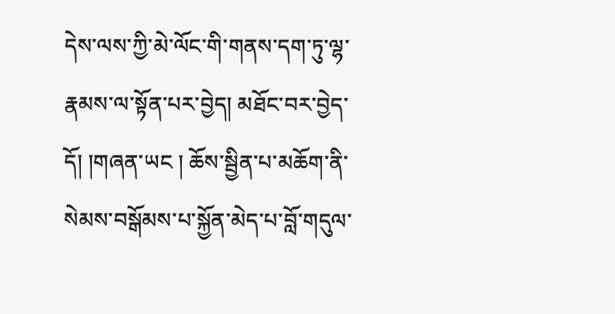དེས་ལས་ཀྱི་མེ་ལོང་གི་གནས་དག་ཏུ་ལྷ་རྣམས་ལ་སྟོན་པར་བྱེད། མཐོང་བར་བྱེད་དོ། །གཞན་ཡང ། ཆོས་སྦྱིན་པ་མཆོག་ནི་སེམས་བསྒོམས་པ་སྐྱོན་མེད་པ་བློ་གདུལ་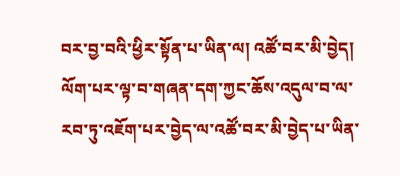བར་བྱ་བའི་ཕྱིར་སྟོན་པ་ཡིན་ལ། འཚོ་བར་མི་བྱེད། ལོག་པར་ལྟ་བ་གཞན་དག་ཀྱང་ཆོས་འདུལ་བ་ལ་རབ་ཏུ་འཇོག་པར་བྱེད་ལ་འཚོ་བར་མི་བྱེད་པ་ཡིན་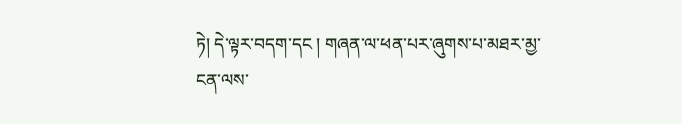ཏེ། དེ་ལྟར་བདག་དང ། གཞན་ལ་ཕན་པར་ཞུགས་པ་མཐར་མྱ་ངན་ལས་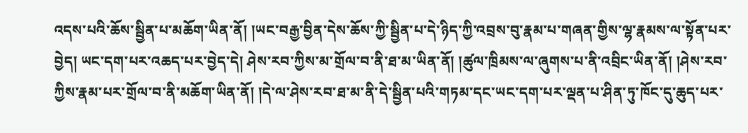འདས་པའི་ཆོས་སྦྱིན་པ་མཆོག་ཡིན་ནོ། །ཡང་བརྒྱ་བྱིན་དེས་ཆོས་ཀྱི་སྦྱིན་པ་དེ་ཉིད་ཀྱི་འབྲས་བུ་རྣམ་པ་གཞན་གྱིས་ལྷ་རྣམས་ལ་སྟོན་པར་བྱེད། ཡང་དག་པར་འཆད་པར་བྱེད་དེ། ཤེས་རབ་ཀྱིས་མ་གྲོལ་བ་ནི་ཐ་མ་ཡིན་ནོ། །ཚུལ་ཁྲིམས་ལ་ཞུགས་པ་ནི་འབྲིང་ཡིན་ནོ། །ཤེས་རབ་ཀྱིས་རྣམ་པར་གྲོལ་བ་ནི་མཆོག་ཡིན་ནོ། །དེ་ལ་ཤེས་རབ་ཐ་མ་ནི་དེ་སྦྱིན་པའི་གཏམ་དང་ཡང་དག་པར་ལྡན་པ་ཤིན་ཏུ་ཁོང་དུ་ཆུད་པར་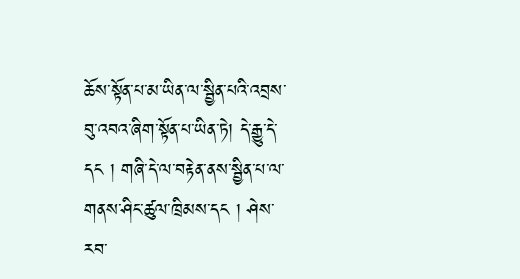ཆོས་སྟོན་པ་མ་ཡིན་ལ་སྦྱིན་པའི་འབྲས་བུ་འབའ་ཞིག་སྟོན་པ་ཡིན་ཏེ། དེ་རྒྱུ་དེ་དང ། གཞི་དེ་ལ་བརྟེན་ནས་སྦྱིན་པ་ལ་གནས་ཤིང་ཚུལ་ཁྲིམས་དང ། ཤེས་རབ་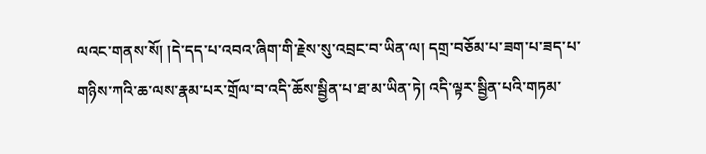ལའང་གནས་སོ། །དེ་དད་པ་འབའ་ཞིག་གི་རྗེས་སུ་འབྲང་བ་ཡིན་ལ། དགྲ་བཅོམ་པ་ཟག་པ་ཟད་པ་གཉིས་ཀའི་ཆ་ལས་རྣམ་པར་གྲོལ་བ་འདི་ཆོས་སྦྱིན་པ་ཐ་མ་ཡིན་ཏེ། འདི་ལྟར་སྦྱིན་པའི་གཏམ་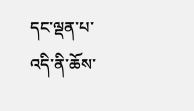དང་ལྡན་པ་འདི་ནི་ཆོས་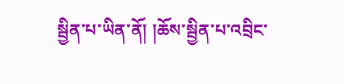སྦྱིན་པ་ཡིན་ནོ། །ཆོས་སྦྱིན་པ་འབྲིང་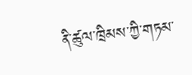ནི་ཚུལ་ཁྲིམས་ཀྱི་གཏམ་